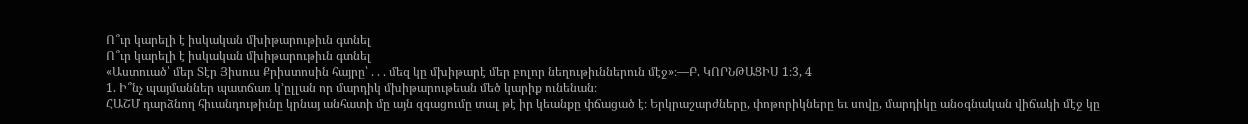Ո՞ւր կարելի է իսկական մխիթարութիւն գտնել
Ո՞ւր կարելի է իսկական մխիթարութիւն գտնել
«Աստուած՝ մեր Տէր Յիսուս Քրիստոսին հայրը՝ . . . մեզ կը մխիթարէ մեր բոլոր նեղութիւններուն մէջ»։—Բ. ԿՈՐՆԹԱՑԻՍ 1։3, 4
1. Ի՞նչ պայմաններ պատճառ կ’ըլլան որ մարդիկ մխիթարութեան մեծ կարիք ունենան։
ՀԱՇՄ դարձնող հիւանդութիւնը կրնայ անհատի մը այն զգացումը տալ թէ իր կեանքը փճացած է։ Երկրաշարժները, փոթորիկները եւ սովը, մարդիկը անօգնական վիճակի մէջ կը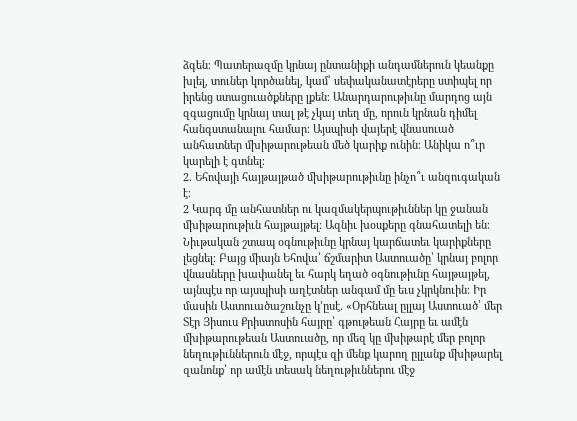ձգեն։ Պատերազմը կրնայ ընտանիքի անդամներուն կեանքը խլել, տուներ կործանել, կամ՝ սեփականատէրերը ստիպել որ իրենց ստացուածքները լքեն։ Անարդարութիւնը մարդոց այն զգացումը կրնայ տալ թէ չկայ տեղ մը, որուն կրնան դիմել հանգստանալու համար։ Այսպիսի վայերէ վնասուած անհատներ մխիթարութեան մեծ կարիք ունին։ Անիկա ո՞ւր կարելի է գտնել։
2. Եհովայի հայթայթած մխիթարութիւնը ինչո՞ւ անզուգական է։
2 Կարգ մը անհատներ ու կազմակերպութիւններ կը ջանան մխիթարութիւն հայթայթել։ Ազնիւ խօսքերը գնահատելի են։ Նիւթական շտապ օգնութիւնը կրնայ կարճատեւ կարիքները լեցնել։ Բայց միայն Եհովա՝ ճշմարիտ Աստուածը՝ կրնայ բոլոր վնասները խափանել եւ հարկ եղած օգնութիւնը հայթայթել, այնպէս որ այսպիսի աղէտներ անգամ մը եւս չկրկնուին։ Իր մասին Աստուածաշունչը կ’ըսէ. «Օրհնեալ ըլլայ Աստուած՝ մեր Տէր Յիսուս Քրիստոսին հայրը՝ գթութեան Հայրը եւ ամէն մխիթարութեան Աստուածը, որ մեզ կը մխիթարէ մեր բոլոր նեղութիւններուն մէջ, որպէս զի մենք կարող ըլլանք մխիթարել զանոնք՝ որ ամէն տեսակ նեղութիւններու մէջ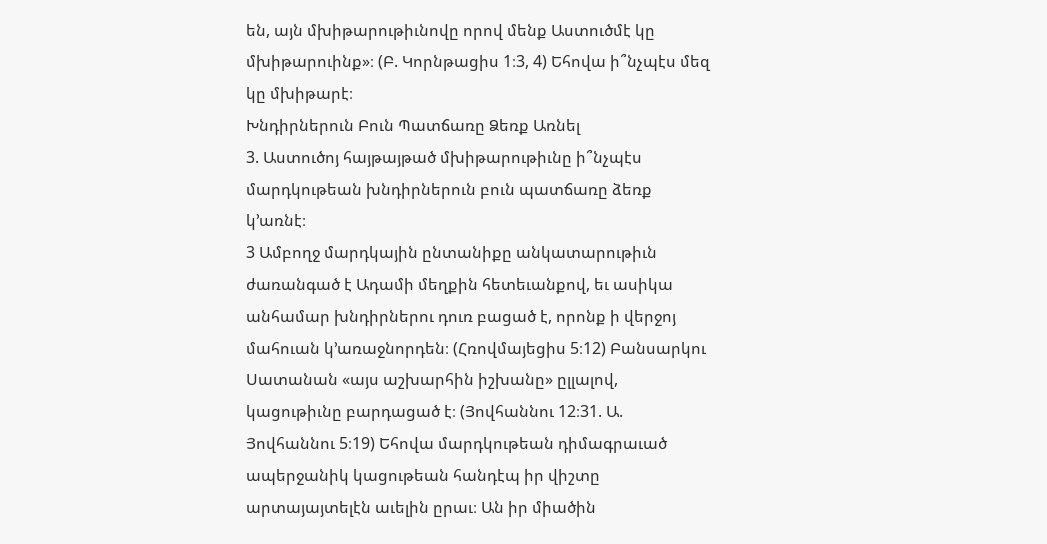են, այն մխիթարութիւնովը որով մենք Աստուծմէ կը մխիթարուինք»։ (Բ. Կորնթացիս 1։3, 4) Եհովա ի՞նչպէս մեզ կը մխիթարէ։
Խնդիրներուն Բուն Պատճառը Ձեռք Առնել
3. Աստուծոյ հայթայթած մխիթարութիւնը ի՞նչպէս մարդկութեան խնդիրներուն բուն պատճառը ձեռք կ’առնէ։
3 Ամբողջ մարդկային ընտանիքը անկատարութիւն ժառանգած է Ադամի մեղքին հետեւանքով, եւ ասիկա անհամար խնդիրներու դուռ բացած է, որոնք ի վերջոյ մահուան կ’առաջնորդեն։ (Հռովմայեցիս 5։12) Բանսարկու Սատանան «այս աշխարհին իշխանը» ըլլալով, կացութիւնը բարդացած է։ (Յովհաննու 12։31. Ա. Յովհաննու 5։19) Եհովա մարդկութեան դիմագրաւած ապերջանիկ կացութեան հանդէպ իր վիշտը արտայայտելէն աւելին ըրաւ։ Ան իր միածին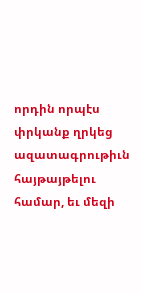որդին որպէս փրկանք ղրկեց ազատագրութիւն հայթայթելու համար, եւ մեզի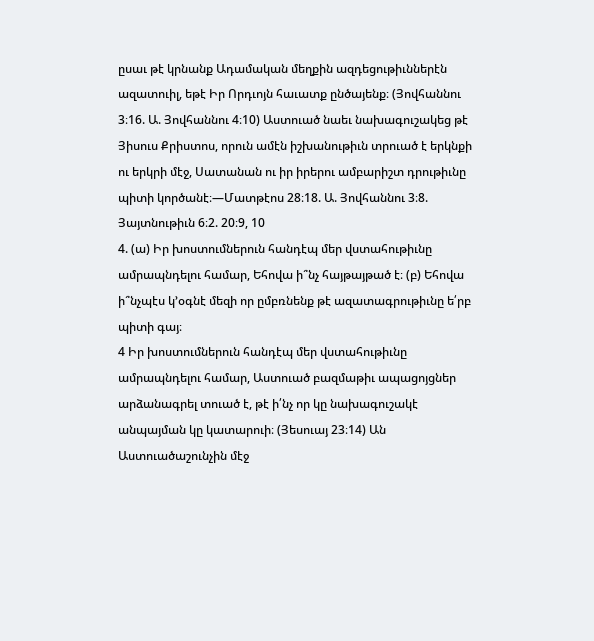ըսաւ թէ կրնանք Ադամական մեղքին ազդեցութիւններէն ազատուիլ, եթէ Իր Որդւոյն հաւատք ընծայենք։ (Յովհաննու 3։16. Ա. Յովհաննու 4։10) Աստուած նաեւ նախագուշակեց թէ Յիսուս Քրիստոս, որուն ամէն իշխանութիւն տրուած է երկնքի ու երկրի մէջ, Սատանան ու իր իրերու ամբարիշտ դրութիւնը պիտի կործանէ։—Մատթէոս 28։18. Ա. Յովհաննու 3։8. Յայտնութիւն 6։2. 20։9, 10
4. (ա) Իր խոստումներուն հանդէպ մեր վստահութիւնը ամրապնդելու համար, Եհովա ի՞նչ հայթայթած է։ (բ) Եհովա ի՞նչպէս կ’օգնէ մեզի որ ըմբռնենք թէ ազատագրութիւնը ե՛րբ պիտի գայ։
4 Իր խոստումներուն հանդէպ մեր վստահութիւնը ամրապնդելու համար, Աստուած բազմաթիւ ապացոյցներ արձանագրել տուած է, թէ ի՛նչ որ կը նախագուշակէ անպայման կը կատարուի։ (Յեսուայ 23։14) Ան Աստուածաշունչին մէջ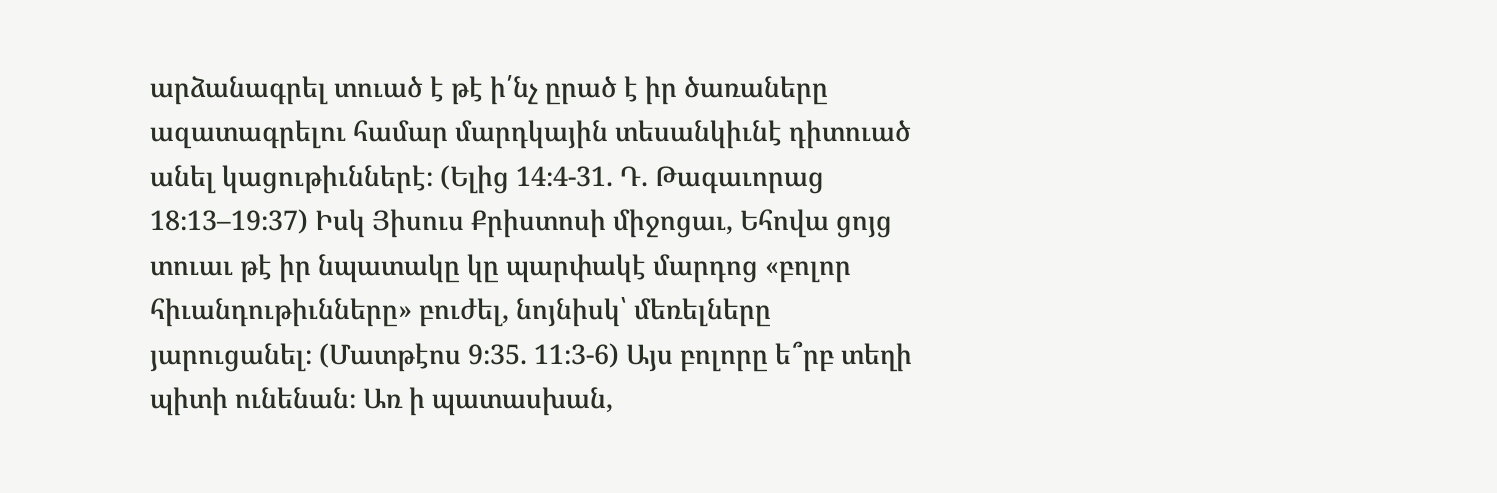արձանագրել տուած է թէ ի՛նչ ըրած է իր ծառաները ազատագրելու համար մարդկային տեսանկիւնէ դիտուած անել կացութիւններէ։ (Ելից 14։4-31. Դ. Թագաւորաց 18։13–19։37) Իսկ Յիսուս Քրիստոսի միջոցաւ, Եհովա ցոյց տուաւ թէ իր նպատակը կը պարփակէ մարդոց «բոլոր հիւանդութիւնները» բուժել, նոյնիսկ՝ մեռելները յարուցանել։ (Մատթէոս 9։35. 11։3-6) Այս բոլորը ե՞րբ տեղի պիտի ունենան։ Առ ի պատասխան,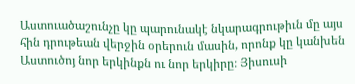Աստուածաշունչը կը պարունակէ նկարագրութիւն մը այս հին դրութեան վերջին օրերուն մասին, որոնք կը կանխեն Աստուծոյ նոր երկինքն ու նոր երկիրը։ Յիսուսի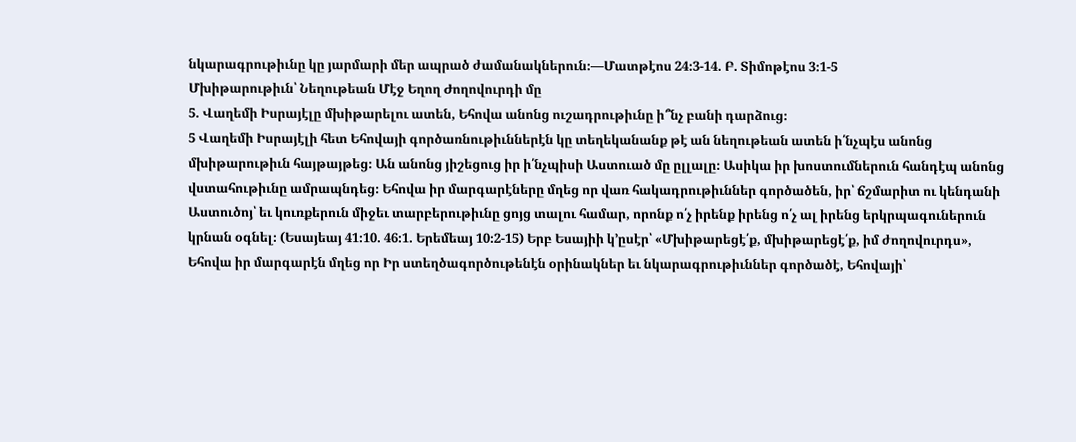նկարագրութիւնը կը յարմարի մեր ապրած ժամանակներուն։—Մատթէոս 24։3-14. Բ. Տիմոթէոս 3։1-5
Մխիթարութիւն՝ Նեղութեան Մէջ Եղող Ժողովուրդի մը
5. Վաղեմի Իսրայէլը մխիթարելու ատեն, Եհովա անոնց ուշադրութիւնը ի՞նչ բանի դարձուց։
5 Վաղեմի Իսրայէլի հետ Եհովայի գործառնութիւններէն կը տեղեկանանք թէ ան նեղութեան ատեն ի՛նչպէս անոնց մխիթարութիւն հայթայթեց։ Ան անոնց յիշեցուց իր ի՛նչպիսի Աստուած մը ըլլալը։ Ասիկա իր խոստումներուն հանդէպ անոնց վստահութիւնը ամրապնդեց։ Եհովա իր մարգարէները մղեց որ վառ հակադրութիւններ գործածեն, իր՝ ճշմարիտ ու կենդանի Աստուծոյ՝ եւ կուռքերուն միջեւ տարբերութիւնը ցոյց տալու համար, որոնք ո՛չ իրենք իրենց ո՛չ ալ իրենց երկրպագուներուն կրնան օգնել։ (Եսայեայ 41։10. 46։1. Երեմեայ 10։2-15) Երբ Եսայիի կ’ըսէր՝ «Մխիթարեցէ՛ք, մխիթարեցէ՛ք, իմ ժողովուրդս», Եհովա իր մարգարէն մղեց որ Իր ստեղծագործութենէն օրինակներ եւ նկարագրութիւններ գործածէ, Եհովայի՝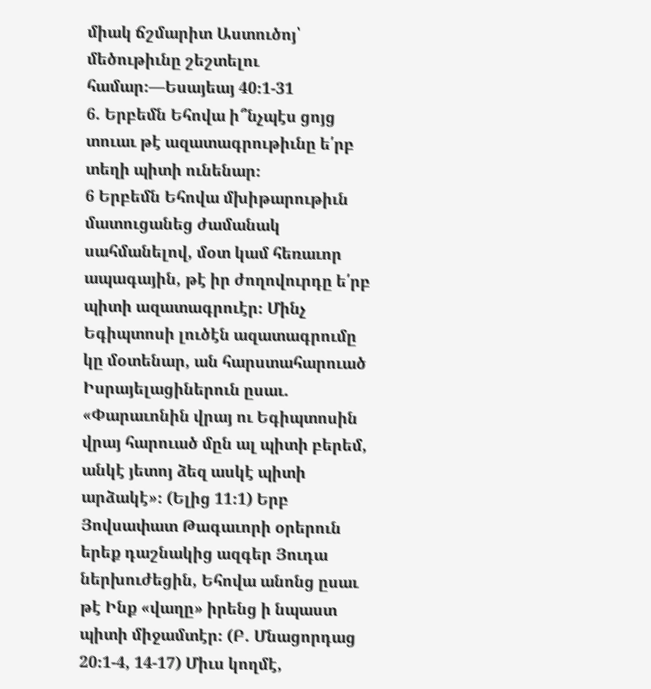միակ ճշմարիտ Աստուծոյ՝ մեծութիւնը շեշտելու համար։—Եսայեայ 40։1-31
6. Երբեմն Եհովա ի՞նչպէս ցոյց տուաւ թէ ազատագրութիւնը ե՛րբ տեղի պիտի ունենար։
6 Երբեմն Եհովա մխիթարութիւն մատուցանեց ժամանակ սահմանելով, մօտ կամ հեռաւոր ապագային, թէ իր ժողովուրդը ե՛րբ պիտի ազատագրուէր։ Մինչ Եգիպտոսի լուծէն ազատագրումը կը մօտենար, ան հարստահարուած Իսրայելացիներուն ըսաւ. «Փարաւոնին վրայ ու Եգիպտոսին վրայ հարուած մըն ալ պիտի բերեմ, անկէ յետոյ ձեզ ասկէ պիտի արձակէ»։ (Ելից 11։1) Երբ Յովսափատ Թագաւորի օրերուն երեք դաշնակից ազգեր Յուդա ներխուժեցին, Եհովա անոնց ըսաւ թէ Ինք «վաղը» իրենց ի նպաստ պիտի միջամտէր։ (Բ. Մնացորդաց 20։1-4, 14-17) Միւս կողմէ,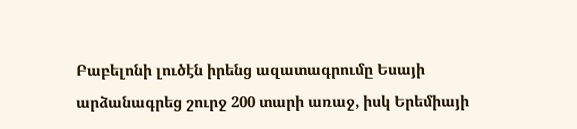Բաբելոնի լուծէն իրենց ազատագրումը Եսայի արձանագրեց շուրջ 200 տարի առաջ, իսկ Երեմիայի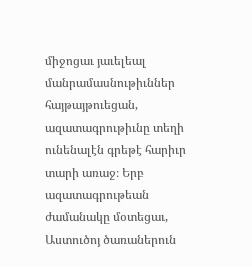միջոցաւ յաւելեալ մանրամասնութիւններ հայթայթուեցան, ազատագրութիւնը տեղի ունենալէն գրեթէ հարիւր տարի առաջ։ Երբ ազատագրութեան ժամանակը մօտեցաւ, Աստուծոյ ծառաներուն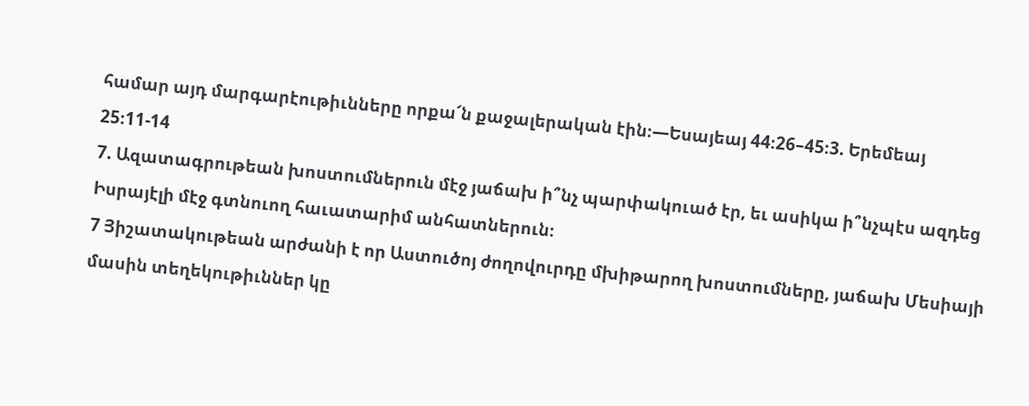համար այդ մարգարէութիւնները որքա՜ն քաջալերական էին։—Եսայեայ 44։26–45։3. Երեմեայ 25։11-14
7. Ազատագրութեան խոստումներուն մէջ յաճախ ի՞նչ պարփակուած էր, եւ ասիկա ի՞նչպէս ազդեց Իսրայէլի մէջ գտնուող հաւատարիմ անհատներուն։
7 Յիշատակութեան արժանի է որ Աստուծոյ ժողովուրդը մխիթարող խոստումները, յաճախ Մեսիայի մասին տեղեկութիւններ կը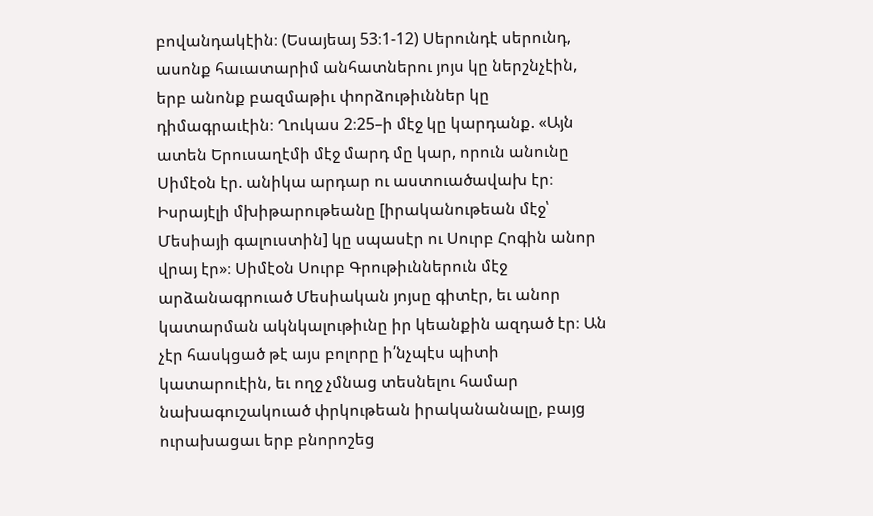բովանդակէին։ (Եսայեայ 53։1-12) Սերունդէ սերունդ, ասոնք հաւատարիմ անհատներու յոյս կը ներշնչէին, երբ անոնք բազմաթիւ փորձութիւններ կը դիմագրաւէին։ Ղուկաս 2։25–ի մէջ կը կարդանք. «Այն ատեն Երուսաղէմի մէջ մարդ մը կար, որուն անունը Սիմէօն էր. անիկա արդար ու աստուածավախ էր։ Իսրայէլի մխիթարութեանը [իրականութեան մէջ՝ Մեսիայի գալուստին] կը սպասէր ու Սուրբ Հոգին անոր վրայ էր»։ Սիմէօն Սուրբ Գրութիւններուն մէջ արձանագրուած Մեսիական յոյսը գիտէր, եւ անոր կատարման ակնկալութիւնը իր կեանքին ազդած էր։ Ան չէր հասկցած թէ այս բոլորը ի՛նչպէս պիտի կատարուէին, եւ ողջ չմնաց տեսնելու համար նախագուշակուած փրկութեան իրականանալը, բայց ուրախացաւ երբ բնորոշեց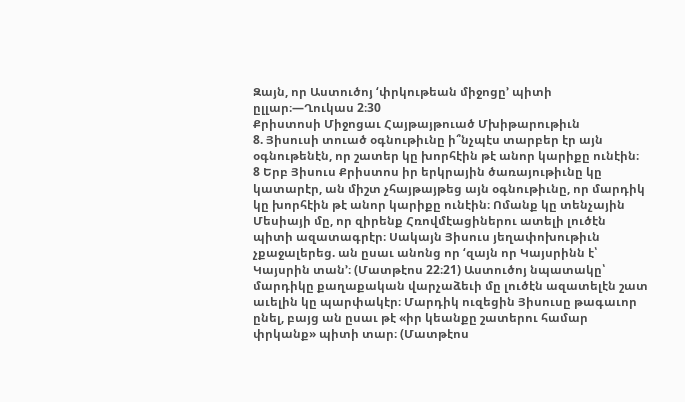Զայն, որ Աստուծոյ ‘փրկութեան միջոցը’ պիտի ըլլար։—Ղուկաս 2։30
Քրիստոսի Միջոցաւ Հայթայթուած Մխիթարութիւն
8. Յիսուսի տուած օգնութիւնը ի՞նչպէս տարբեր էր այն օգնութենէն, որ շատեր կը խորհէին թէ անոր կարիքը ունէին։
8 Երբ Յիսուս Քրիստոս իր երկրային ծառայութիւնը կը կատարէր, ան միշտ չհայթայթեց այն օգնութիւնը, որ մարդիկ կը խորհէին թէ անոր կարիքը ունէին։ Ոմանք կը տենչային Մեսիայի մը, որ զիրենք Հռովմէացիներու ատելի լուծէն պիտի ազատագրէր։ Սակայն Յիսուս յեղափոխութիւն չքաջալերեց. ան ըսաւ անոնց որ ‘զայն որ Կայսրինն է՝ Կայսրին տան’։ (Մատթէոս 22։21) Աստուծոյ նպատակը՝ մարդիկը քաղաքական վարչաձեւի մը լուծէն ազատելէն շատ աւելին կը պարփակէր։ Մարդիկ ուզեցին Յիսուսը թագաւոր ընել, բայց ան ըսաւ թէ «իր կեանքը շատերու համար փրկանք» պիտի տար։ (Մատթէոս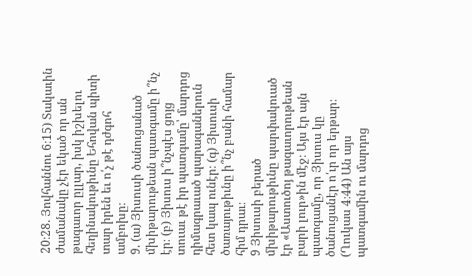20։28. Յովհաննու 6։15) Տակաւին ժամանակը չէր եկած որ ան թագաւոր ըլլար, իսկ իշխելու հեղինակութիւնը Եհովան պիտի տար իրեն եւ ո՛չ թէ դժգոհ ամբոխը։
9. (ա) Յիսուսի ծանուցանած մխիթարութեան պատգամը ի՞նչ էր։ (բ) Յիսուս ի՞նչպէս ցոյց տուաւ թէ իր պատգամը՝ մարդոց դիմագրաւած պարագաներուն հետ կապ ունէր։ (գ) Յիսուսի ծառայութիւնը ի՞նչ բանի համար հիմ դրաւ։
9 Յիսուսի բերած մխիթարութիւնը պարփակուած էր «Աստուծոյ թագաւորութեան բարի լուր»ին մէջ։ Այս էր այն պատգամը, որ Յիսուս կը ծանուցանէր ո՛ւր որ երթար։ (Ղուկաս 4։44) Ան այս պատգամին ու մարդոց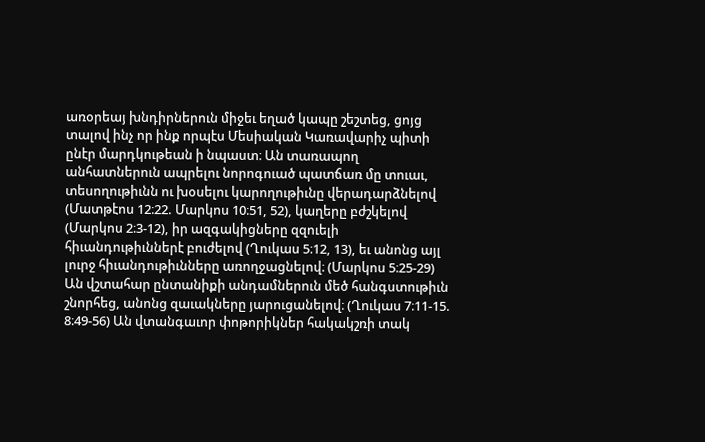առօրեայ խնդիրներուն միջեւ եղած կապը շեշտեց, ցոյց տալով ինչ որ ինք որպէս Մեսիական Կառավարիչ պիտի ընէր մարդկութեան ի նպաստ։ Ան տառապող անհատներուն ապրելու նորոգուած պատճառ մը տուաւ, տեսողութիւնն ու խօսելու կարողութիւնը վերադարձնելով (Մատթէոս 12։22. Մարկոս 10։51, 52), կաղերը բժշկելով (Մարկոս 2։3-12), իր ազգակիցները զզուելի հիւանդութիւններէ բուժելով (Ղուկաս 5։12, 13), եւ անոնց այլ լուրջ հիւանդութիւնները առողջացնելով։ (Մարկոս 5։25-29) Ան վշտահար ընտանիքի անդամներուն մեծ հանգստութիւն շնորհեց, անոնց զաւակները յարուցանելով։ (Ղուկաս 7։11-15. 8։49-56) Ան վտանգաւոր փոթորիկներ հակակշռի տակ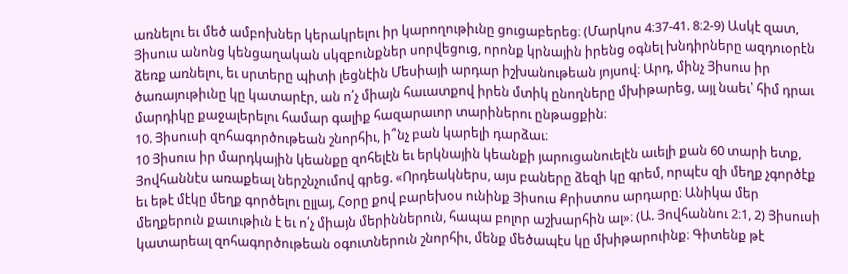առնելու եւ մեծ ամբոխներ կերակրելու իր կարողութիւնը ցուցաբերեց։ (Մարկոս 4։37-41. 8։2-9) Ասկէ զատ, Յիսուս անոնց կենցաղական սկզբունքներ սորվեցուց, որոնք կրնային իրենց օգնել խնդիրները ազդուօրէն ձեռք առնելու, եւ սրտերը պիտի լեցնէին Մեսիայի արդար իշխանութեան յոյսով։ Արդ, մինչ Յիսուս իր ծառայութիւնը կը կատարէր, ան ո՛չ միայն հաւատքով իրեն մտիկ ընողները մխիթարեց, այլ նաեւ՝ հիմ դրաւ մարդիկը քաջալերելու համար գալիք հազարաւոր տարիներու ընթացքին։
10. Յիսուսի զոհագործութեան շնորհիւ, ի՞նչ բան կարելի դարձաւ։
10 Յիսուս իր մարդկային կեանքը զոհելէն եւ երկնային կեանքի յարուցանուելէն աւելի քան 60 տարի ետք, Յովհաննէս առաքեալ ներշնչումով գրեց. «Որդեակներս, այս բաները ձեզի կը գրեմ, որպէս զի մեղք չգործէք եւ եթէ մէկը մեղք գործելու ըլլայ, Հօրը քով բարեխօս ունինք Յիսուս Քրիստոս արդարը։ Անիկա մեր մեղքերուն քաւութիւն է եւ ո՛չ միայն մերիններուն, հապա բոլոր աշխարհին ալ»։ (Ա. Յովհաննու 2։1, 2) Յիսուսի կատարեալ զոհագործութեան օգուտներուն շնորհիւ, մենք մեծապէս կը մխիթարուինք։ Գիտենք թէ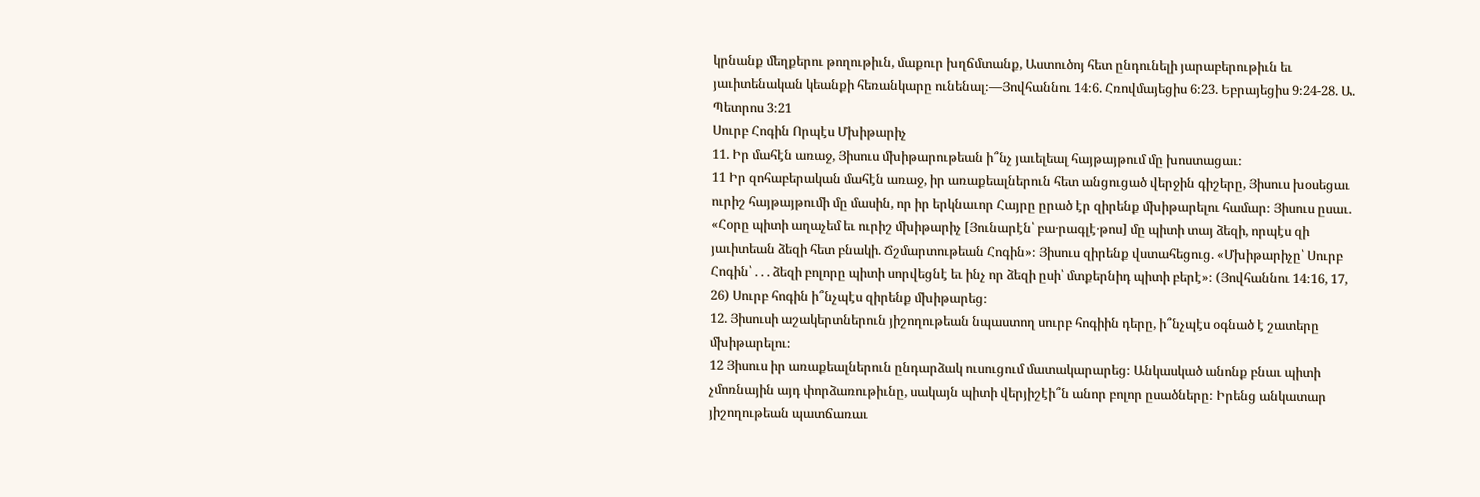կրնանք մեղքերու թողութիւն, մաքուր խղճմտանք, Աստուծոյ հետ ընդունելի յարաբերութիւն եւ յաւիտենական կեանքի հեռանկարը ունենալ։—Յովհաննու 14։6. Հռովմայեցիս 6։23. Եբրայեցիս 9։24-28. Ա. Պետրոս 3։21
Սուրբ Հոգին Որպէս Մխիթարիչ
11. Իր մահէն առաջ, Յիսուս մխիթարութեան ի՞նչ յաւելեալ հայթայթում մը խոստացաւ։
11 Իր զոհաբերական մահէն առաջ, իր առաքեալներուն հետ անցուցած վերջին գիշերը, Յիսուս խօսեցաւ ուրիշ հայթայթումի մը մասին, որ իր երկնաւոր Հայրը ըրած էր զիրենք մխիթարելու համար։ Յիսուս ըսաւ. «Հօրը պիտի աղաչեմ եւ ուրիշ մխիթարիչ [Յունարէն՝ բա·րագլէ·թոս] մը պիտի տայ ձեզի, որպէս զի յաւիտեան ձեզի հետ բնակի. Ճշմարտութեան Հոգին»։ Յիսուս զիրենք վստահեցուց. «Մխիթարիչը՝ Սուրբ Հոգին՝ . . . ձեզի բոլորը պիտի սորվեցնէ եւ ինչ որ ձեզի ըսի՝ մտքերնիդ պիտի բերէ»։ (Յովհաննու 14։16, 17, 26) Սուրբ հոգին ի՞նչպէս զիրենք մխիթարեց։
12. Յիսուսի աշակերտներուն յիշողութեան նպաստող սուրբ հոգիին դերը, ի՞նչպէս օգնած է շատերը մխիթարելու։
12 Յիսուս իր առաքեալներուն ընդարձակ ուսուցում մատակարարեց։ Անկասկած անոնք բնաւ պիտի չմոռնային այդ փորձառութիւնը, սակայն պիտի վերյիշէի՞ն անոր բոլոր ըսածները։ Իրենց անկատար յիշողութեան պատճառաւ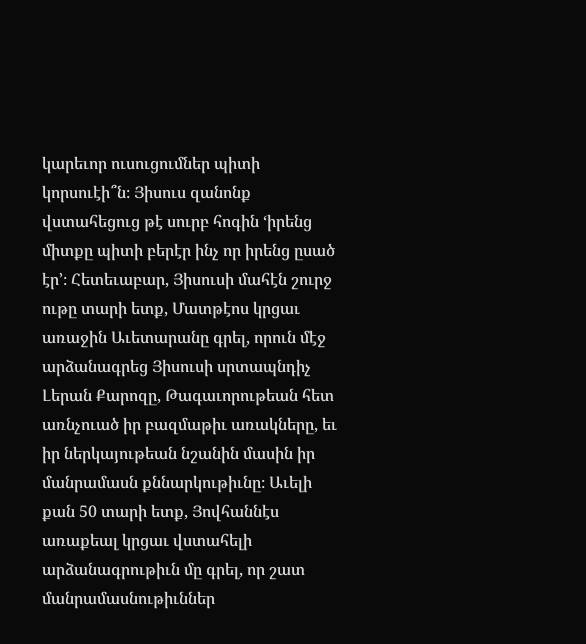կարեւոր ուսուցումներ պիտի կորսուէի՞ն։ Յիսուս զանոնք վստահեցուց թէ սուրբ հոգին ‘իրենց միտքը պիտի բերէր ինչ որ իրենց ըսած էր’։ Հետեւաբար, Յիսուսի մահէն շուրջ ութը տարի ետք, Մատթէոս կրցաւ առաջին Աւետարանը գրել, որուն մէջ արձանագրեց Յիսուսի սրտապնդիչ Լերան Քարոզը, Թագաւորութեան հետ առնչուած իր բազմաթիւ առակները, եւ իր ներկայութեան նշանին մասին իր մանրամասն քննարկութիւնը։ Աւելի քան 50 տարի ետք, Յովհաննէս առաքեալ կրցաւ վստահելի արձանագրութիւն մը գրել, որ շատ մանրամասնութիւններ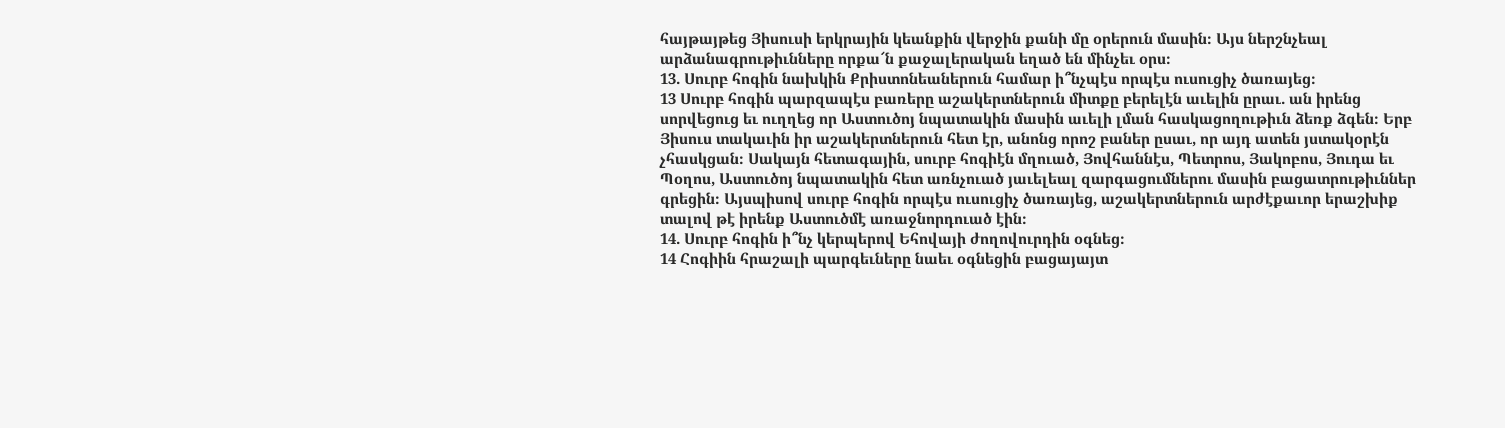հայթայթեց Յիսուսի երկրային կեանքին վերջին քանի մը օրերուն մասին։ Այս ներշնչեալ արձանագրութիւնները որքա՜ն քաջալերական եղած են մինչեւ օրս։
13. Սուրբ հոգին նախկին Քրիստոնեաներուն համար ի՞նչպէս որպէս ուսուցիչ ծառայեց։
13 Սուրբ հոգին պարզապէս բառերը աշակերտներուն միտքը բերելէն աւելին ըրաւ. ան իրենց սորվեցուց եւ ուղղեց որ Աստուծոյ նպատակին մասին աւելի լման հասկացողութիւն ձեռք ձգեն։ Երբ Յիսուս տակաւին իր աշակերտներուն հետ էր, անոնց որոշ բաներ ըսաւ, որ այդ ատեն յստակօրէն չհասկցան։ Սակայն հետագային, սուրբ հոգիէն մղուած, Յովհաննէս, Պետրոս, Յակոբոս, Յուդա եւ Պօղոս, Աստուծոյ նպատակին հետ առնչուած յաւելեալ զարգացումներու մասին բացատրութիւններ գրեցին։ Այսպիսով սուրբ հոգին որպէս ուսուցիչ ծառայեց, աշակերտներուն արժէքաւոր երաշխիք տալով թէ իրենք Աստուծմէ առաջնորդուած էին։
14. Սուրբ հոգին ի՞նչ կերպերով Եհովայի ժողովուրդին օգնեց։
14 Հոգիին հրաշալի պարգեւները նաեւ օգնեցին բացայայտ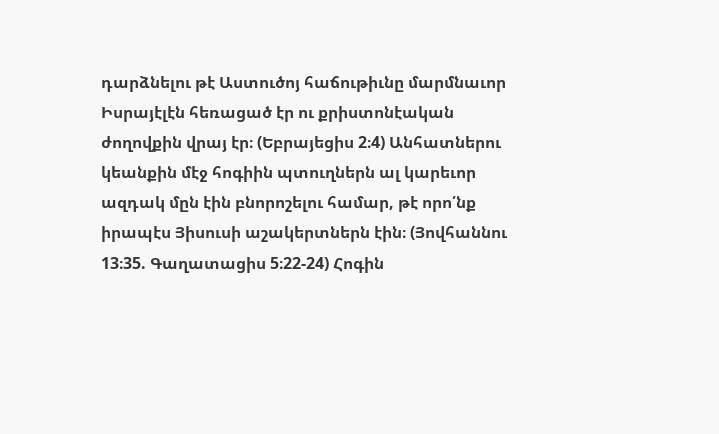դարձնելու թէ Աստուծոյ հաճութիւնը մարմնաւոր Իսրայէլէն հեռացած էր ու քրիստոնէական ժողովքին վրայ էր։ (Եբրայեցիս 2։4) Անհատներու կեանքին մէջ հոգիին պտուղներն ալ կարեւոր ազդակ մըն էին բնորոշելու համար, թէ որո՛նք իրապէս Յիսուսի աշակերտներն էին։ (Յովհաննու 13։35. Գաղատացիս 5։22-24) Հոգին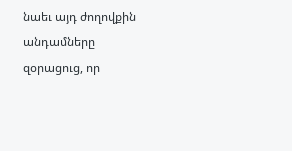նաեւ այդ ժողովքին անդամները զօրացուց, որ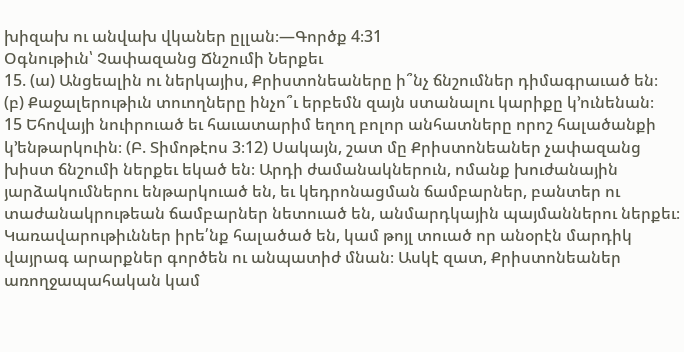խիզախ ու անվախ վկաներ ըլլան։—Գործք 4։31
Օգնութիւն՝ Չափազանց Ճնշումի Ներքեւ
15. (ա) Անցեալին ու ներկայիս, Քրիստոնեաները ի՞նչ ճնշումներ դիմագրաւած են։ (բ) Քաջալերութիւն տուողները ինչո՞ւ երբեմն զայն ստանալու կարիքը կ’ունենան։
15 Եհովայի նուիրուած եւ հաւատարիմ եղող բոլոր անհատները որոշ հալածանքի կ’ենթարկուին։ (Բ. Տիմոթէոս 3։12) Սակայն, շատ մը Քրիստոնեաներ չափազանց խիստ ճնշումի ներքեւ եկած են։ Արդի ժամանակներուն, ոմանք խուժանային յարձակումներու ենթարկուած են, եւ կեդրոնացման ճամբարներ, բանտեր ու տաժանակրութեան ճամբարներ նետուած են, անմարդկային պայմաններու ներքեւ։ Կառավարութիւններ իրե՛նք հալածած են, կամ թոյլ տուած որ անօրէն մարդիկ վայրագ արարքներ գործեն ու անպատիժ մնան։ Ասկէ զատ, Քրիստոնեաներ առողջապահական կամ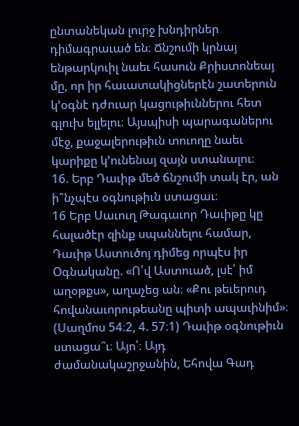ընտանեկան լուրջ խնդիրներ դիմագրաւած են։ Ճնշումի կրնայ ենթարկուիլ նաեւ հասուն Քրիստոնեայ մը, որ իր հաւատակիցներէն շատերուն կ’օգնէ դժուար կացութիւններու հետ գլուխ ելլելու։ Այսպիսի պարագաներու մէջ, քաջալերութիւն տուողը նաեւ կարիքը կ’ունենայ զայն ստանալու։
16. Երբ Դաւիթ մեծ ճնշումի տակ էր, ան ի՞նչպէս օգնութիւն ստացաւ։
16 Երբ Սաւուղ Թագաւոր Դաւիթը կը հալածէր զինք սպաննելու համար, Դաւիթ Աստուծոյ դիմեց որպէս իր Օգնականը. «Ո՛վ Աստուած, լսէ՛ իմ աղօթքս», աղաչեց ան։ «Քու թեւերուդ հովանաւորութեանը պիտի ապաւինիմ»։ (Սաղմոս 54։2, 4. 57։1) Դաւիթ օգնութիւն ստացա՞ւ։ Այո՛։ Այդ ժամանակաշրջանին, Եհովա Գադ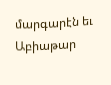մարգարէն եւ Աբիաթար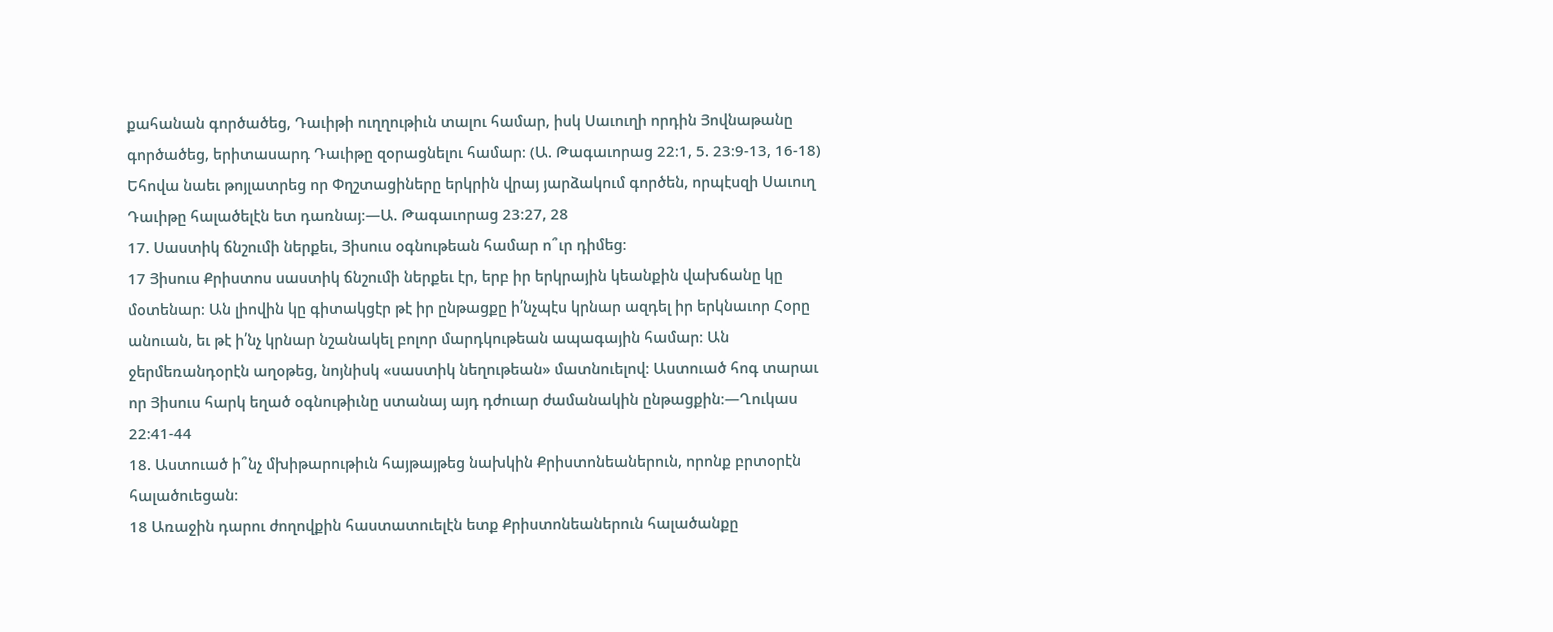քահանան գործածեց, Դաւիթի ուղղութիւն տալու համար, իսկ Սաւուղի որդին Յովնաթանը գործածեց, երիտասարդ Դաւիթը զօրացնելու համար։ (Ա. Թագաւորաց 22։1, 5. 23։9-13, 16-18) Եհովա նաեւ թոյլատրեց որ Փղշտացիները երկրին վրայ յարձակում գործեն, որպէսզի Սաւուղ Դաւիթը հալածելէն ետ դառնայ։—Ա. Թագաւորաց 23։27, 28
17. Սաստիկ ճնշումի ներքեւ, Յիսուս օգնութեան համար ո՞ւր դիմեց։
17 Յիսուս Քրիստոս սաստիկ ճնշումի ներքեւ էր, երբ իր երկրային կեանքին վախճանը կը մօտենար։ Ան լիովին կը գիտակցէր թէ իր ընթացքը ի՛նչպէս կրնար ազդել իր երկնաւոր Հօրը անուան, եւ թէ ի՛նչ կրնար նշանակել բոլոր մարդկութեան ապագային համար։ Ան ջերմեռանդօրէն աղօթեց, նոյնիսկ «սաստիկ նեղութեան» մատնուելով։ Աստուած հոգ տարաւ որ Յիսուս հարկ եղած օգնութիւնը ստանայ այդ դժուար ժամանակին ընթացքին։—Ղուկաս 22։41-44
18. Աստուած ի՞նչ մխիթարութիւն հայթայթեց նախկին Քրիստոնեաներուն, որոնք բրտօրէն հալածուեցան։
18 Առաջին դարու ժողովքին հաստատուելէն ետք Քրիստոնեաներուն հալածանքը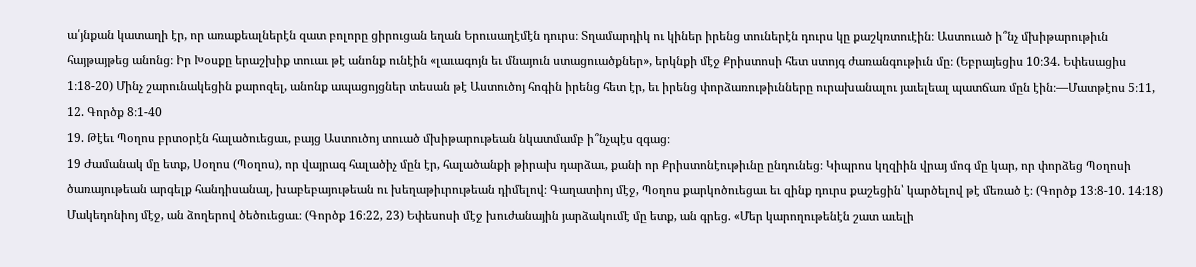ա՛յնքան կատաղի էր, որ առաքեալներէն զատ բոլորը ցիրուցան եղան Երուսաղէմէն դուրս։ Տղամարդիկ ու կիներ իրենց տուներէն դուրս կը քաշկռտուէին։ Աստուած ի՞նչ մխիթարութիւն հայթայթեց անոնց։ Իր Խօսքը երաշխիք տուաւ թէ անոնք ունէին «լաւագոյն եւ մնայուն ստացուածքներ», երկնքի մէջ Քրիստոսի հետ ստոյգ ժառանգութիւն մը։ (Եբրայեցիս 10։34. Եփեսացիս 1։18-20) Մինչ շարունակեցին քարոզել, անոնք ապացոյցներ տեսան թէ Աստուծոյ հոգին իրենց հետ էր, եւ իրենց փորձառութիւնները ուրախանալու յաւելեալ պատճառ մըն էին։—Մատթէոս 5։11, 12. Գործք 8։1-40
19. Թէեւ Պօղոս բրտօրէն հալածուեցաւ, բայց Աստուծոյ տուած մխիթարութեան նկատմամբ ի՞նչպէս զգաց։
19 Ժամանակ մը ետք, Սօղոս (Պօղոս), որ վայրագ հալածիչ մըն էր, հալածանքի թիրախ դարձաւ, քանի որ Քրիստոնէութիւնը ընդունեց։ Կիպրոս կղզիին վրայ մոգ մը կար, որ փորձեց Պօղոսի ծառայութեան արգելք հանդիսանալ, խաբեբայութեան ու խեղաթիւրութեան դիմելով։ Գաղատիոյ մէջ, Պօղոս քարկոծուեցաւ եւ զինք դուրս քաշեցին՝ կարծելով թէ մեռած է։ (Գործք 13։8-10. 14։18) Մակեդոնիոյ մէջ, ան ձողերով ծեծուեցաւ։ (Գործք 16։22, 23) Եփեսոսի մէջ խուժանային յարձակումէ մը ետք, ան գրեց. «Մեր կարողութենէն շատ աւելի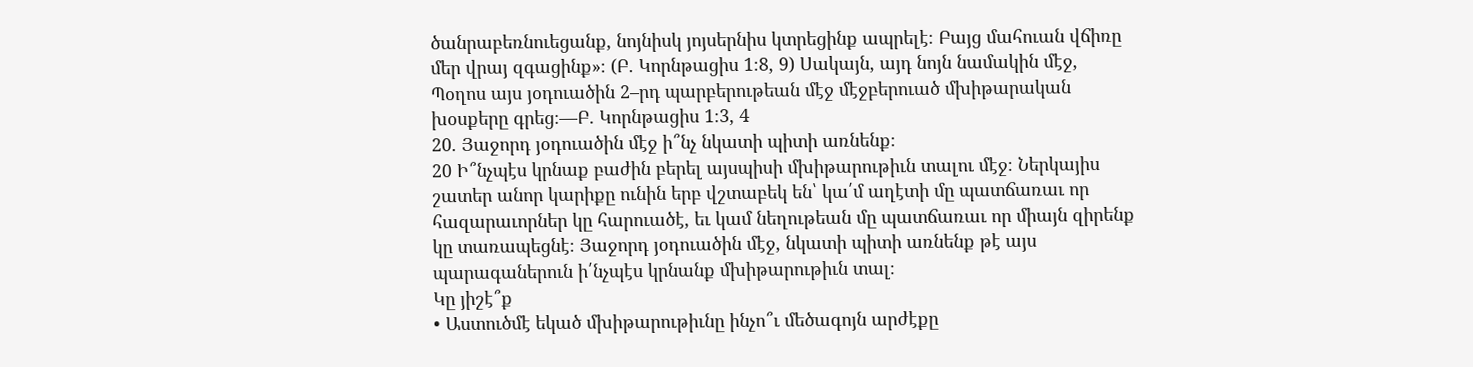ծանրաբեռնուեցանք, նոյնիսկ յոյսերնիս կտրեցինք ապրելէ։ Բայց մահուան վճիռը մեր վրայ զգացինք»։ (Բ. Կորնթացիս 1։8, 9) Սակայն, այդ նոյն նամակին մէջ, Պօղոս այս յօդուածին 2–րդ պարբերութեան մէջ մէջբերուած մխիթարական խօսքերը գրեց։—Բ. Կորնթացիս 1։3, 4
20. Յաջորդ յօդուածին մէջ ի՞նչ նկատի պիտի առնենք։
20 Ի՞նչպէս կրնաք բաժին բերել այսպիսի մխիթարութիւն տալու մէջ։ Ներկայիս շատեր անոր կարիքը ունին երբ վշտաբեկ են՝ կա՛մ աղէտի մը պատճառաւ որ հազարաւորներ կը հարուածէ, եւ կամ նեղութեան մը պատճառաւ որ միայն զիրենք կը տառապեցնէ։ Յաջորդ յօդուածին մէջ, նկատի պիտի առնենք թէ այս պարագաներուն ի՛նչպէս կրնանք մխիթարութիւն տալ։
Կը յիշէ՞ք
• Աստուծմէ եկած մխիթարութիւնը ինչո՞ւ մեծագոյն արժէքը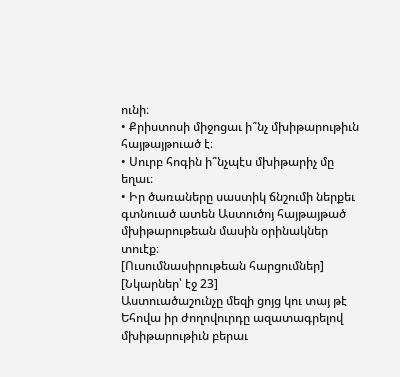ունի։
• Քրիստոսի միջոցաւ ի՞նչ մխիթարութիւն հայթայթուած է։
• Սուրբ հոգին ի՞նչպէս մխիթարիչ մը եղաւ։
• Իր ծառաները սաստիկ ճնշումի ներքեւ գտնուած ատեն Աստուծոյ հայթայթած մխիթարութեան մասին օրինակներ տուէք։
[Ուսումնասիրութեան հարցումներ]
[Նկարներ՝ էջ 23]
Աստուածաշունչը մեզի ցոյց կու տայ թէ Եհովա իր ժողովուրդը ազատագրելով մխիթարութիւն բերաւ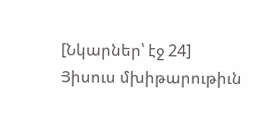[Նկարներ՝ էջ 24]
Յիսուս մխիթարութիւն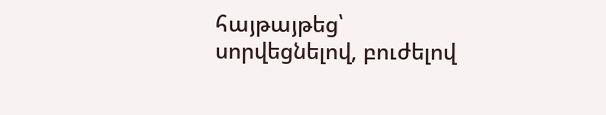հայթայթեց՝ սորվեցնելով, բուժելով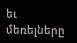եւ մեռելները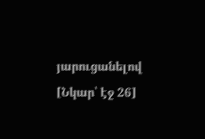յարուցանելով
[Նկար՝ էջ 26]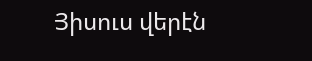Յիսուս վերէն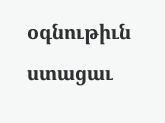օգնութիւն ստացաւ